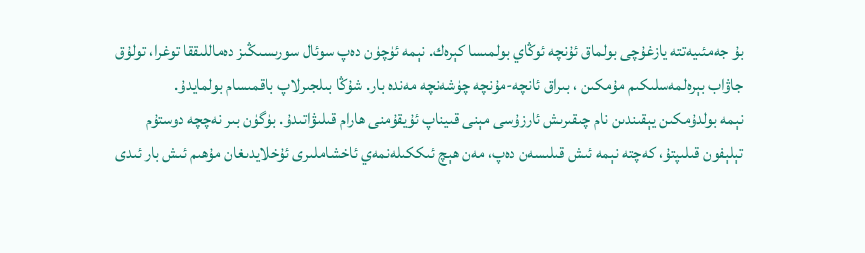بۇ جەمئىيەتتە يازغۇچى بولماق ئۇنچە ئوڭاي بولمىسا كېرەك. نېمە ئۈچۈن دەپ سوئال سورىسىڭىز دەماللىققا توغرا، تولۇق جاۋاب بېرەلمەسلىكىم مۇمكىن ، بىراق ئانچە-مۇنچە چۈشەنچە مەندە بار. شۇڭا بىلجىرلاپ باقمىسام بولمايدۇ.
نېمە بولدۇمكىن يېقىندىن نام چىقىرىش ئارزۇسى مېنى قىيناپ ئۇيقۇمنى ھارام قىلىۋاتىدۇ. بۈگۈن بىر نەچچە دوستۇم تېلېفون قىلىپتۇ، كەچتە نېمە ئىش قىلىسەن دەپ، مەن ھېچ ئىككىلەنمەي ئاخشاملىرى ئۇخلايدىغان مۇھىم ئىش بار ئىدى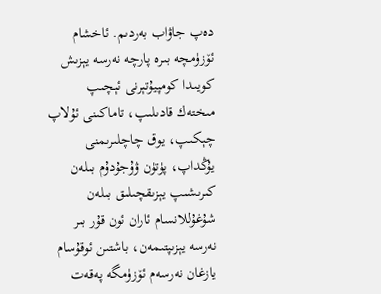دەپ جاۋاب بەردىم. ئاخشام ئۆزۈمچە بىرە پارچە نەرسە يېزىش كويىدا كومپيۇتېرنى ئېچىپ مىختەك قادىلىپ، تاماكىنى ئۇلاپ چېكىپ، يوق چاچلىرىمنى يۇڭداپ، پۈتۈن ۋۇجۇدۇم بىلەن كىرىشىپ يېزىقچىلىق بىلەن شۇغۇللانسام ئاران ئون قۇر بىر نەرسە يېزىپتىمەن، باشتىن ئوقۇسام يازغان نەرسەم ئۆزۈمگە پەقەت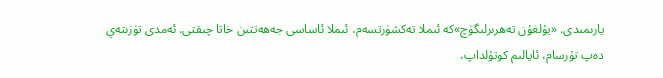يارىمىدى. «يۇلغۇن تەھرىرلىگۈچ»كە ئىملا تەكشۈرتسەم، ئىملا ئاساسى جەھەتتىن خاتا چىقتى. ئەمدى تۈزىتەي دەپ تۇرسام، ئايالىم كوتۇلداپ،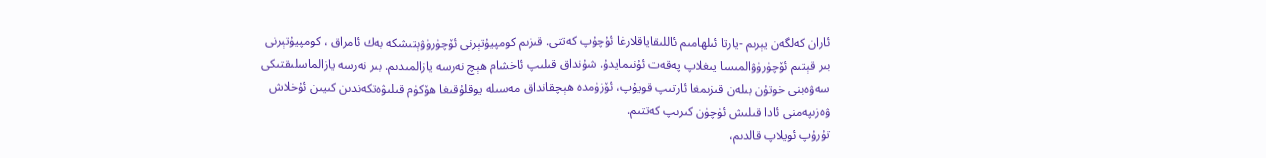ئاران كەلگەن يېرىم -يارتا ئىلھامىم ئاللىقاياقلارغا ئۇچۇپ كەتتى. قىزىم كومپيۇتېرنى ئۆچۈرۈۋېتىشكە بەك ئامراق ، كومپيۇتېرنى بىر قېتىم ئۆچۈرۈۋالمىسا يىغلاپ پەقەت ئۇنىمايدۇ. شۇنداق قىلىپ ئاخشام ھېچ نەرسە يازالمىدىم. بىر نەرسە يازالماسلىقتىكى سەۋەبنى خوتۇن بىلەن قىزىمغا ئارتىپ قويۇپ، ئۆزۈمدە ھېچقانداق مەسىلە يوقلۇقىغا ھۆكۈم قىلىۋەتكەندىن كىيىن ئۇخلاش ۋەزىپەمنى ئادا قىلىش ئۈچۈن كىرىپ كەتتىم.
تۇرۇپ ئويلاپ قالدىم،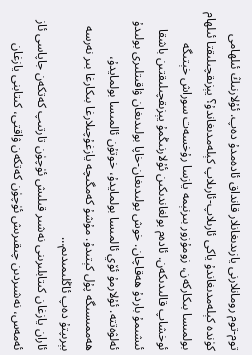توم-توم رومانلارنى يازىدىغانلار قانداق ئادەمدۇ دەپ. ئۇلارنىڭ ئىلھامى كۈندە كېلەمدىغاندۇ ياكى ئارىلاپ-ئارىلاپ كېلەمدىغاندۇ؟ يېزىقچىلىقتا ئىلھام بولمىسا بىكاركەن، زومۇزور بىرنېمە يازسا رۇخسەت سوراش خېتىگە ئوخشاپ قالىدىكەن. ئادەم بولغاندىكىن ئۇلارنىڭمۇ يېزىقچىلىقتىن باشقا ئىشىمۇ باردۇ ھەقاچان. خوش بولىدىغان-خاپا بولىدىغان ۋاقىتلىرى بولىدۇ ئەلۋەتتە. ئۇلارمۇ ئۆي ئالمىسا بولمايدۇ، خوتۇن ئالمىسا بولمايدۇ، ھەممىسىگە پۇل كېتىدۇ. مۇشۇ كەمگىچە يازغۇچىلارغا بىكارغا بىر نەرسە بېرىپتۇ دەپ ئاڭلىمىدىم…
ئاران يازغان كىتابلىرىنى نەشىر قىلىش ئۈچۈن تارتىپ كەتكەن جاپاسى ئاز ئەمەس، نەشىردىن چىقىرىش ئۈچۈن كەتكەن ۋاقتى، كىتابنى يازغان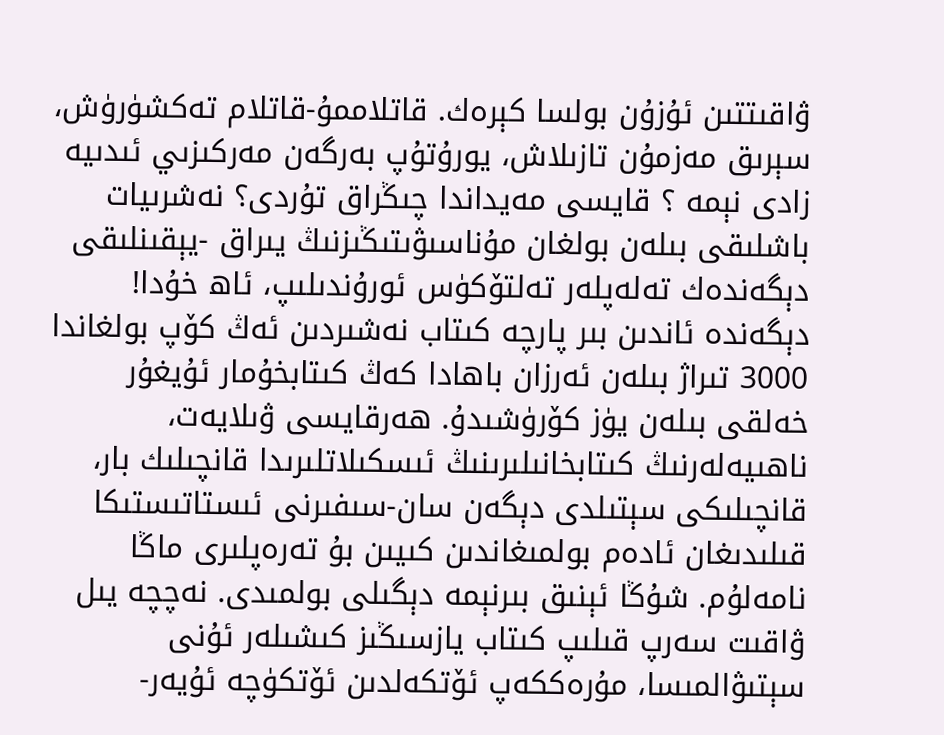ۋاقىتتىن ئۇزۇن بولسا كېرەك. قاتلاممۇ-قاتلام تەكشۈرۈش، سېرىق مەزمۇن تازىلاش، يورۇتۇپ بەرگەن مەركىزىي ئىدىيە زادى نېمە ؟ قايسى مەيداندا چىڭراق تۇردى؟ نەشرىيات باشلىقى بىلەن بولغان مۇناسىۋىتىڭىزنىڭ يىراق -يېقىنلىقى دېگەندەك تەلەپلەر تەلتۆكۈس ئورۇندىلىپ، ئاھ خۇدا! دېگەندە ئاندىن بىر پارچە كىتاب نەشىردىن ئەڭ كۆپ بولغاندا 3000 تىراژ بىلەن ئەرزان باھادا كەڭ كىتابخۇمار ئۇيغۇر خەلقى بىلەن يۈز كۆرۈشىدۇ. ھەرقايسى ۋىلايەت، ناھىيەلەرنىڭ كىتابخانىلىرىنىڭ ئىسكىلاتلىرىدا قانچىلىك بار، قانچىلىكى سېتىلدى دېگەن سان-سىفىرنى ئىستاتىستىكا قىلىدىغان ئادەم بولمىغاندىن كىيىن بۇ تەرەپلىرى ماڭا نامەلۇم. شۇڭا ئېنىق بىرنېمە دېگىلى بولمىدى. نەچچە يىل ۋاقىت سەرپ قىلىپ كىتاب يازسىڭىز كىشىلەر ئۇنى سېتىۋالمىسا، مۇرەككەپ ئۆتكەلدىن ئۆتكۈچە ئۇيەر-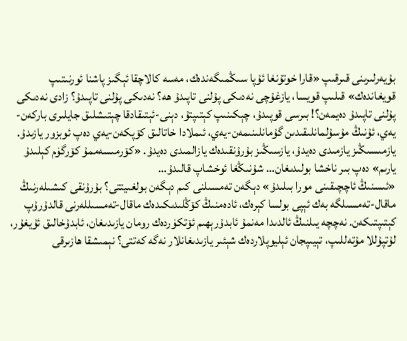بۇيەرلىرىنى قىرقىپ «قارا خوتۇنغا ئۇپا سىڭمىگەندەك، مەسە كالاچقا ئېگىز پاشنا ئورنىتىپ قويغاندەك» قىلىپ قويسا، يازغۇچى نەدىكى پۇلنى تاپىدۇ ھە؟ نەدىكى پۇلنى تاپىدۇ؟ زادى نەدىكى پۇلنى تاپىدۇ دەيمەن؟! بىرسى قوپىدۇ، چېكىنىپ كېتىپتۇ، دېنى-ئېتىقادقا چېتىشلىق جايلىرى باركەن-يەي، ئۇنىڭ مۇسۇلمانلىقىدىن گۇمانلىنىمەن-يەي، ئىملادا خاتالىق كۆپكەن-يەي دەپ ئوبزور يازىدۇ. يازمىسىڭىز يازمىدى دەيدۇ، يازسىڭىز بۇرۇنقىدەك يازالمىدى دەيدۇ. «كۆرمىسەممۇ كۆرگۈم كېلىدۇ يارىم» دەپ بىر ناخشا بولىدىغان… شۇنىڭغا ئوخشاپ قالىدۇ…
«ئىسنىڭ ئاچچىقىنى مورا بىلىدۇ» دېگەن تەمسىلنى كىم دېگەن بولغىيتتى؟ بۇرۇنقى كىشىلەرنىڭ ماقال-تەمسىلگە بەك ئېپى بولسا كېرەك، ئادەمنىڭ كۆڭلىدىكىدەك ماقال-تەمسىللەرنى قالدۇرۇپ كېتىپتىكەن. نەچچە يىلنىڭ ئالدىدا مەنمۇ ئابدۇرېھىم ئۆتكۈردەك رومان يازىدىغان، ئابدۇخالىق ئۇيغۇر، لۇتپۇللا مۇتەللىپ، تېيىپجان ئېليوپلاردەك شېئىر يازىدىغانلار نەگە كەتتى؟ نېمىشقا ھازىرقى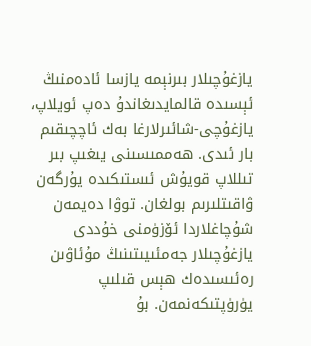يازغۇچىلار بىرنېمە يازسا ئادەمنىڭ ئېسىدە قالمايدىغاندۇ دەپ ئويلاپ، يازغۇچى-شائىرلارغا بەك ئاچچىقىم بار ئىدى. ھەممىسىنى يىغىپ بىر تىللاپ قويۇش ئىستىكىدە يۇرگەن ۋاقىتلىرىم بولغان. توۋا دەيمەن شۇچاغلاردا ئۆزۈمنى خۇددى يازغۇچىلار جەمئىيىتىنىڭ مۇئاۋىن رەئىسىدەك ھېس قىلىپ يۈرۈپتىكەنمەن. بۇ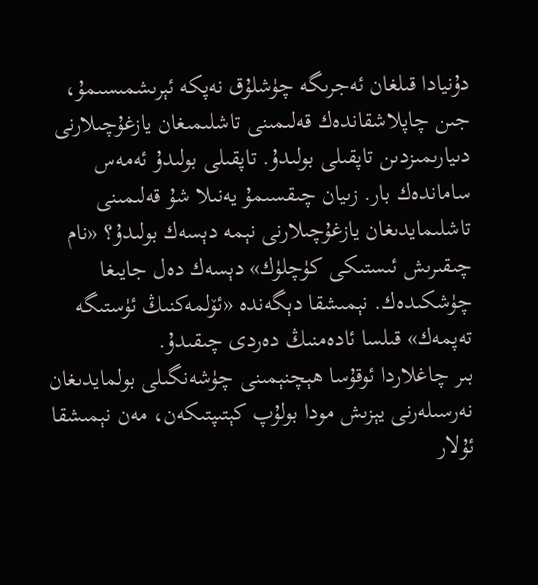دۇنيادا قىلغان ئەجرىگە چۈشلۇق نەپكە ئېرىشمىسىمۇ، جىن چاپلاشقاندەك قەلىمىنى تاشلىمىغان يازغۇچىلارنى دىيارىمىزدىن تاپقىلى بولىدۇ. تاپقىلى بولىدۇ ئەمەس ساماندەك بار. زىيان چىقسىمۇ يەنىلا شۇ قەلىمىنى تاشلىمايدىغان يازغۇچىلارنى نېمە دېسەك بولىدۇ؟ «نام چىقىرىش ئىستىكى كۈچلۈك» دېسەك دەل جايىغا چۈشكىدەك. نېمىشقا دېگەندە «ئۆلمەكنىڭ ئۈستىگە تەپمەك» قىلسا ئادەمنىڭ دەردى چىقىدۇ.
بىر چاغلاردا ئوقۇسا ھېچنېمىنى چۈشەنگىلى بولمايدىغان نەرسىلەرنى يېزىش مودا بولۇپ كېتىپتىكەن، مەن نېمىشقا ئۇلار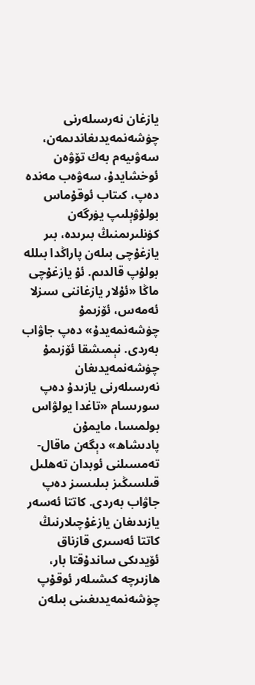يازغان نەرسىلەرنى چۈشەنمەيدىغاندىمەن، سەۋىيەم بەك تۆۋەن ئوخشايدۇ، سەۋەب مەندە دەپ، كىتاب ئوقۇماس بولۇۋېلىپ يۈرگەن كۈنلىرىمنىڭ بىرىدە، بىر يازغۇچى بىلەن پاراڭدا بىللە بولۇپ قالدىم. ئۇ يازغۇچى ماڭا «ئۇلار يازغاننى سىزلا ئەمەس، ئۆزىمۇ چۈشەنمەيدۇ» دەپ جاۋاب بەردى. نېمىشقا ئۆزىمۇ چۈشەنمەيدىغان نەرسىلەرنى يازىدۇ دەپ سورىسام «تاغدا يولۋاس بولمىسا، مايمۇن پادىشاھ» دېگەن ماقال-تەمسىلنى ئوبدان تەھلىل قىلسىڭىز بىلىسىز دەپ جاۋاب بەردى. كاتتا ئەسەر يازىدىغان يازغۇچىلارنىڭ كاتتا ئەسىرى قازناق ئۆيدىكى ساندۇقتا بار، ھازىرچە كىشىلەر ئوقۇپ چۈشەنمەيدىغىنى بىلەن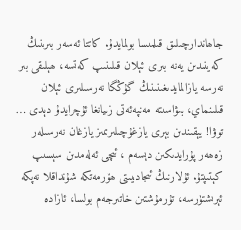جاھاندارچىلىق قىلمىسا بولمايدۇ. كاتتا ئەسەر بىرىنىڭ كەينىدىن يەنە بىرى ئېلان قىلىنىپ كەتسە، ھېلىقى بىر نەرسە يازالمايدىغىنىنىڭ گۇڭگا نەرسىلىرى ئېلان قىلىنماي، بىۋاسىتە مەنپەئەتى زىيانغا ئۇچرايدۇ دېدى …
توۋا! يېقىندىن بېرى يازغۇچىلىرىمىز يازغان نەرسىلەر زەھەر پۇرايدىكىن دېسەم ، ئىچى ئەلەمدىن سېسىپ كېتىپتۇ. ئۇلارنىڭ ئىجادىيىتى ھۆرمەتكە شۇنداقلا نەپكە ئېرىشتۈرسە، تۇرمۇشتىن خاتىرجەم بولسا، ئازادە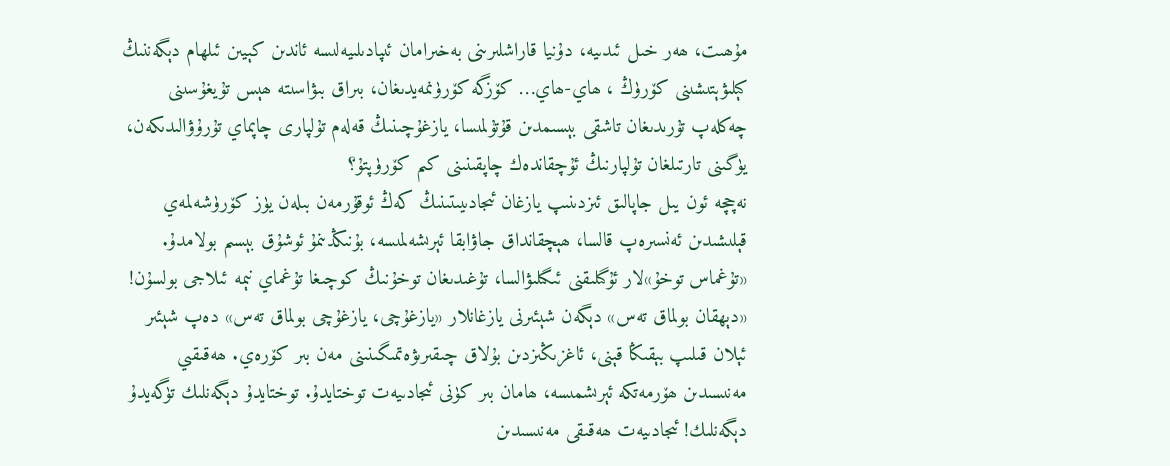مۇھىت، ھەر خىل ئىدىيە، دۇنيا قاراشلىرىنى بەخىرامان ئىپادىلىيەلىسە ئاندىن كېيىن ئىلھام دېگەننىڭ كېلىۋېتىشىنى كۆرۈڭ ، ھاي-ھاي… كۆزگە كۆرۈنمەيدىغان، بىراق بىۋاسىتە ھېس تۇيغۇسىنى چەكلەپ تۇرىدىغان تاشقى بېسىمدىن قۇتۇلمىسا، يازغۇچىنىڭ قەلەم تۇلپارى چاپماي تۇرۇۋالىدىكەن، يۈگىنى تارتىلغان تۇلپارنىڭ ئۇچقاندەك چاپقىنىنى كىم كۆرۈپتۇ؟
نەچچە ئون يىل جاپالىق ئىزدىنىپ يازغان ئىجادىيىتىنىڭ كەڭ ئوقۇرمەن بىلەن يۈز كۆرۈشەلمەي قېلىشىدىن ئەنسىرەپ قالسا، ھېچقانداق جاۋابقا ئېرىشەلمىسە، بۇنىڭدىنمۇ ئوشۇق بېسىم بولامدۇ. «تۇغماس توخۇ»لار ئۇگىلىقنى ئىگىلىۋالسا، تۇغىدىغان توخۇنىڭ كوچىغا تۇغماي نېمە ئىلاجى بولسۇن!
«دېھقان بولماق تەس» دېگەن شېئىرنى يازغانلار «يازغۇچى، يازغۇچى بولماق تەس» دەپ شېئىر ئېلان قىلىپ بېقىڭا قېنى، ئاغزىڭىزدىن بۇلاق چىقىرىۋەتمىگىنىنى مەن بىر كۆرەي. ھەقىقىي مەنىسىدىن ھۆرمەتكە ئېرىشمىسە، ھامان بىر كۈنى ئىجادىيەت توختايدۇ. توختايدۇ دېگەنلىك تۈگەيدۇ دېگەنلىك! ئىجادىيەت ھەقىقى مەنىسىدىن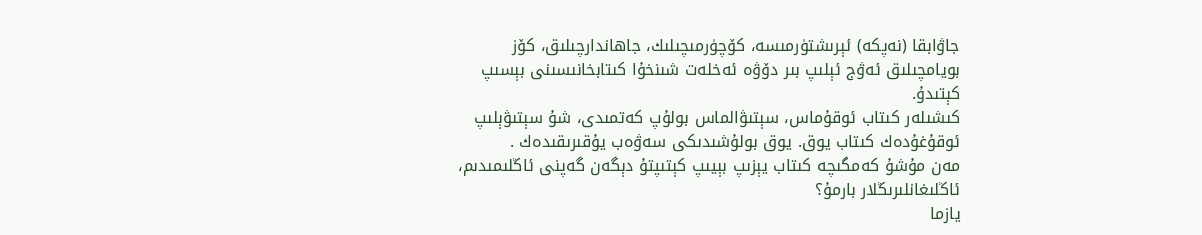جاۋابقا (نەپكە) ئېرىشتۈرمىسە، كۆچۈرمىچىلىك، جاھاندارچىلىق، كۆز بويامچىلىق ئەۋج ئېلىپ بىر دۆۋە ئەخلەت شىنخۇا كىتابخانىسىنى بېسىپ كېتىدۇ.
كىشىلەر كىتاب ئوقۇماس، سېتىۋالماس بولۇپ كەتمىدى، شۇ سېتىۋېلىپ ئوقۇغۇدەك كىتاب يوق. يوق بولۇشىدىكى سەۋەب يۇقىرىقىدەك .
مەن مۇشۇ كەمگىچە كىتاب يېزىپ بېيىپ كېتىپتۇ دېگەن گەپنى ئاڭلىمىدىم، ئاڭلىغانلىرىڭلار بارمۇ؟
يازما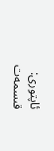ئاپتورى:
قىسمەت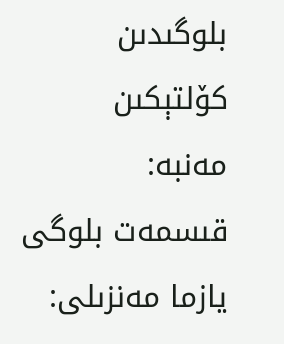بلوگىدىن كۆلتېكىن
مەنبە:
قىسمەت بلوگى
يازما مەنزىلى: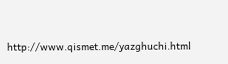http://www.qismet.me/yazghuchi.html